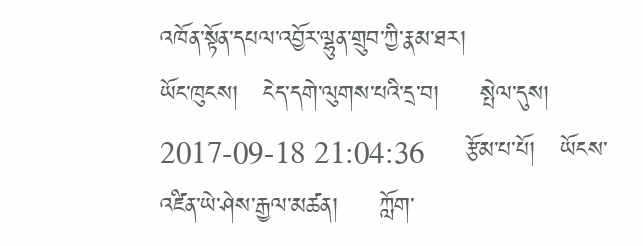འཁོན་སྟོན་དཔལ་འབྱོར་ལྷུན་གྲུབ་ཀྱི་རྣམ་ཐར།
ཡོང་ཁུངས།   ངེད་དགེ་ལུགས་པའི་དྲ་བ།     སྤེལ་དུས།  2017-09-18 21:04:36     རྩོམ་པ་པོ།   ཡོངས་འཛིན་ཡེ་ཤེས་རྒྱལ་མཚན།     ཀློག་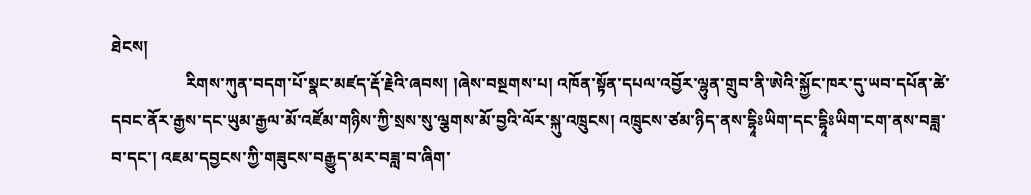ཐེངས།
                  རིགས་ཀུན་བདག་པོ་སྣང་མཛད་རྡོ་རྗེའི་ཞབས། །ཞེས་བསྔགས་པ། འཁོན་སྟོན་དཔལ་འབྱོར་ལྷུན་གྲུབ་ནི་ཨེའི་སྐྱོང་ཁར་དུ་ཡབ་དཔོན་ཚེ་དབང་ནོར་རྒྱས་དང་ཡུམ་རྒྱལ་མོ་འཛོམ་གཉིས་ཀྱི་སྲས་སུ་ལྕགས་མོ་བྱའི་ལོར་སྐུ་འཁྲུངས། འཁྲུངས་ཙམ་ཉིད་ནས་དྷཱིཿཡིག་དང་དྷཱིཿཡིག་ངག་ནས་བཟླ་བ་དང་། འཇམ་དབྱངས་ཀྱི་གཟུངས་བརྒྱུད་མར་བཟླ་བ་ཞིག་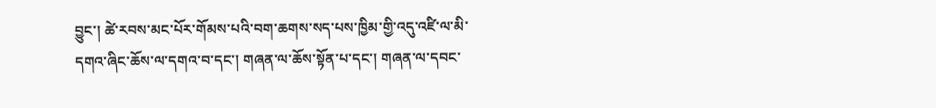བྱུང་། ཚེ་རབས་མང་པོར་གོམས་པའི་བག་ཆགས་སད་པས་ཁྱིམ་གྱི་འདུ་འཛི་ལ་མི་དགའ་ཞིང་ཆོས་ལ་དགའ་བ་དང་། གཞན་ལ་ཆོས་སྟོན་པ་དང་། གཞན་ལ་དབང་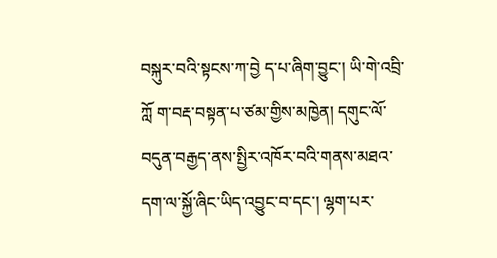བསྐུར་བའི་སྟངས་ཀ་བྱེ ད་པ་ཞིག་བྱུང་། ཡི་གེ་འབྲི་ཀློ ག་བརྡ་བསྟན་པ་ཙམ་གྱིས་མཁྱེན། དགུང་ལོ་བདུན་བརྒྱད་ནས་སྤྱིར་འཁོར་བའི་གནས་མཐའ་དག་ལ་སྐྱོ་ཞིང་ཡིད་འབྱུང་བ་དང་། ལྷག་པར་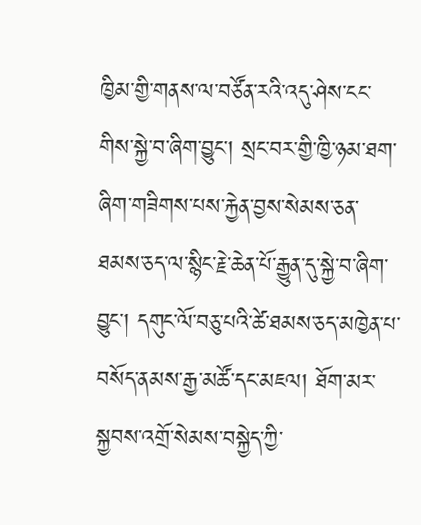ཁྱིམ་གྱི་གནས་ལ་བཙོན་རའི་འདུ་ཤེས་ངང་གིས་སྐྱེ་བ་ཞིག་བྱུང་། སྲང་བར་གྱི་ཁྱི་ཉམ་ཐག་ཞིག་གཟིགས་པས་རྐྱེན་བྱས་སེམས་ཅན་ཐམས་ཅད་ལ་སྙིང་རྗེ་ཆེན་པོ་རྒྱུན་དུ་སྐྱེ་བ་ཞིག་བྱུང་། དགུང་ལོ་བཅུ་པའི་ཚེ་ཐམས་ཅད་མཁྱེན་པ་བསོད་ནམས་རྒྱ་མཚོ་དང་མཇལ། ཐོག་མར་སྐྱབས་འགྲོ་སེམས་བསྐྱེད་ཀྱི་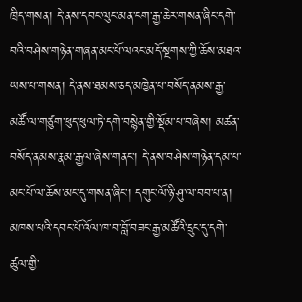ཁྲིད་གསན། དེ་ནས་དབང་ལུང་མན་ངག་རྒྱ་ཆེར་གསན་ཞིང་དགེ་བའི་བཤེས་གཉེན་གཞན་མང་པོ་ལའང་མདོ་སྔགས་ཀྱི་ཆོས་མཐའ་ཡས་པ་གསན། དེ་ནས་ཐམས་ཅད་མཁྱེན་པ་བསོད་ནམས་རྒྱ་མཚོ་ལ་གཙུག་ཕུད་ཕུལ་ཏེ་དགེ་བསྙེན་གྱི་སྡོམ་པ་བཞེས། མཚན་བསོད་ནམས་རྣམ་རྒྱལ་ཞེས་གནང་། དེ་ནས་བཤེས་གཉེན་དམ་པ་མང་པོ་ལ་ཆོས་མང་དུ་གསན་ཞིང་། དགུང་ལོ་ཉི་ཤུ་ལ་བབ་པ་ན། མཁས་པའི་དབང་པོ་འོལ་ཁ་བ་བློ་བཟང་རྒྱ་མཚོའི་དྲུང་དུ་དགེ་ཚུལ་གྱི་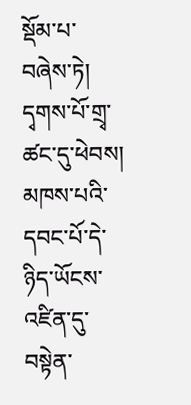སྡོམ་པ་བཞེས་ཏེ། དྭགས་པོ་གྲྭ་ཚང་དུ་ཕེབས། མཁས་པའི་དབང་པོ་དེ་ཉིད་ཡོངས་འཛིན་དུ་བསྟེན་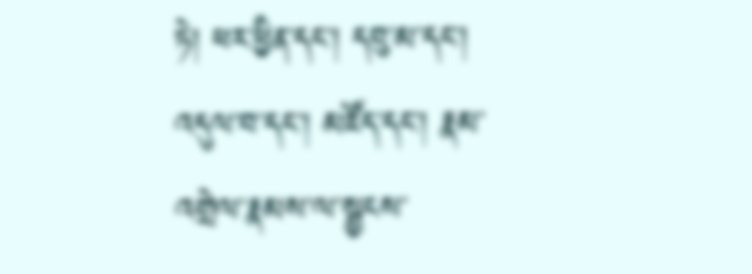ཏེ། ཕར་ཕྱིན་དང་། དབུ་མ་དང་། འདུལ་བ་དང་། མཛོད་དང་། རྣམ་འགྲེལ་རྣམས་ལ་སྦྱངས་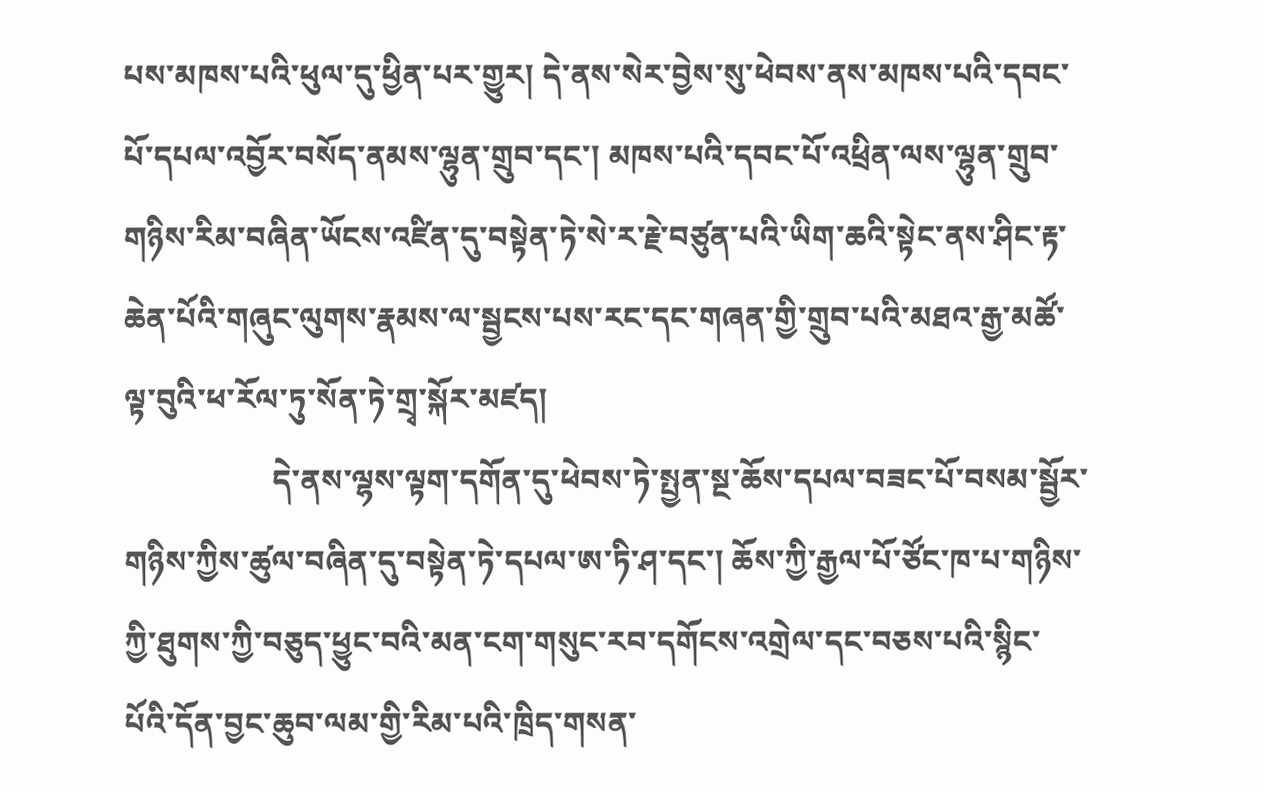པས་མཁས་པའི་ཕུལ་དུ་ཕྱིན་པར་གྱུར། དེ་ནས་སེར་བྱེས་སུ་ཕེབས་ནས་མཁས་པའི་དབང་པོ་དཔལ་འབྱོར་བསོད་ནམས་ལྷུན་གྲུབ་དང་། མཁས་པའི་དབང་པོ་འཕྲིན་ལས་ལྷུན་གྲུབ་གཉིས་རིམ་བཞིན་ཡོངས་འཛིན་དུ་བསྟེན་ཏེ་སེ་ར་རྗེ་བཙུན་པའི་ཡིག་ཆའི་སྟེང་ནས་ཤིང་རྟ་ཆེན་པོའི་གཞུང་ལུགས་རྣམས་ལ་སྦྱངས་པས་རང་དང་གཞན་གྱི་གྲུབ་པའི་མཐའ་རྒྱ་མཚོ་ལྟ་བུའི་ཕ་རོལ་ཏུ་སོན་ཏེ་གྲྭ་སྐོར་མཛད།
                   དེ་ནས་ལྷས་ལྟག་དགོན་དུ་ཕེབས་ཏེ་སྤྱན་སྔ་ཆོས་དཔལ་བཟང་པོ་བསམ་སྦྱོར་གཉིས་ཀྱིས་ཚུལ་བཞིན་དུ་བསྟེན་ཏེ་དཔལ་ཨ་ཏི་ཤ་དང་། ཆོས་ཀྱི་རྒྱལ་པོ་ཙོང་ཁ་པ་གཉིས་ཀྱི་ཐུགས་ཀྱི་བཅུད་ཕྱུང་བའི་མན་ངག་གསུང་རབ་དགོངས་འགྲེལ་དང་བཅས་པའི་སྙིང་པོའི་དོན་བྱང་ཆུབ་ལམ་གྱི་རིམ་པའི་ཁྲིད་གསན་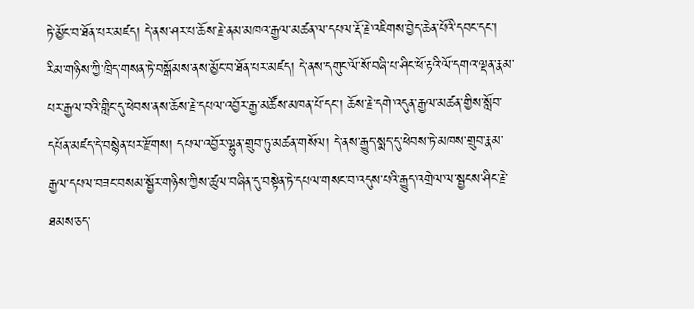ཏེ་མྱོང་བ་ཐོན་པར་མཛད། དེ་ནས་ཤར་པ་ཆོས་རྗེ་ནམ་མཁའ་རྒྱལ་མཚན་ལ་དཔལ་རྡོ་རྗེ་འཇིགས་བྱེད་ཆེན་པོའི་དབང་དང་། རིམ་གཉིས་ཀྱི་ཁྲིད་གསན་ཏེ་བསྒོམས་ནས་མྱོང་བ་ཐོན་པར་མཛད། དེ་ནས་དགུང་ལོ་སོ་བཞི་པ་ཤིང་ཕོ་རྟའི་ལོ་དགའ་ལྡན་རྣམ་པར་རྒྱལ་བའི་གླིང་དུ་ཕེབས་ནས་ཆོས་རྗེ་དཔལ་འབྱོར་རྒྱ་མཚོས་མཁན་པོ་དང་། ཆོས་རྗེ་དགེ་འདུན་རྒྱལ་མཚན་གྱིས་སློབ་དཔོན་མཛད་དེ་བསྙེན་པར་རྫོགས། དཔལ་འབྱོར་ལྷུན་གྲུབ་ཏུ་མཚན་གསོལ། དེ་ནས་རྒྱུད་སྨད་དུ་ཕེབས་ཏེ་མཁས་གྲུབ་རྣམ་རྒྱལ་དཔལ་བཟང་བསམ་སྦྱོར་གཉིས་ཀྱིས་ཚུལ་བཞིན་དུ་བསྟེན་ཏེ་དཔལ་གསང་བ་འདུས་པའི་རྒྱུད་འགྲེལ་ལ་སྦྱངས་ཤིང་རྗེ་ཐམས་ཅད་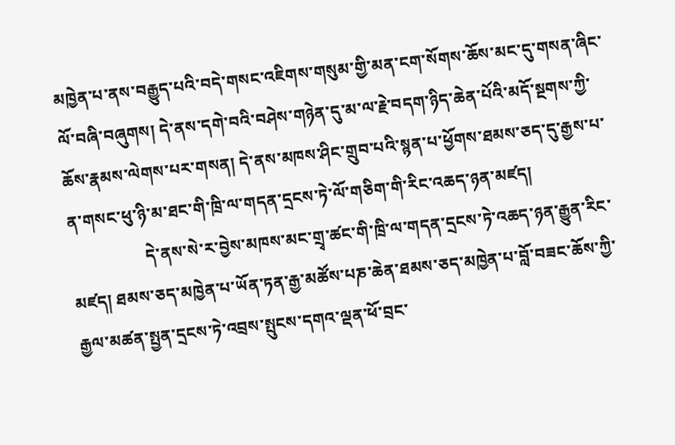མཁྱེན་པ་ནས་བརྒྱུད་པའི་བདེ་གསང་འཇིགས་གསུམ་གྱི་མན་ངག་སོགས་ཆོས་མང་དུ་གསན་ཞིང་ལོ་བཞི་བཞུགས། དེ་ནས་དགེ་བའི་བཤེས་གཉེན་དུ་མ་ལ་རྗེ་བདག་ཉིད་ཆེན་པོའི་མདོ་སྔགས་ཀྱི་ཆོས་རྣམས་ལེགས་པར་གསན། དེ་ནས་མཁས་ཤིང་གྲུབ་པའི་སྙན་པ་ཕྱོགས་ཐམས་ཅད་དུ་རྒྱས་པ་ན་གསང་ཕུ་ཉི་མ་ཐང་གི་ཁྲི་ལ་གདན་དྲངས་ཏེ་ལོ་གཅིག་གི་རིང་འཆད་ཉན་མཛད།
                  དེ་ནས་སེ་ར་བྱེས་མཁས་མང་གྲྭ་ཚང་གི་ཁྲི་ལ་གདན་དྲངས་ཏེ་འཆད་ཉན་རྒྱུན་རིང་མཛད། ཐམས་ཅད་མཁྱེན་པ་ཡོན་ཏན་རྒྱ་མཚོས་པཎ་ཆེན་ཐམས་ཅད་མཁྱེན་པ་བློ་བཟང་ཆོས་ཀྱི་རྒྱལ་མཚན་སྤྱན་དྲངས་ཏེ་འབྲས་སྤུངས་དགའ་ལྡན་ཕོ་བྲང་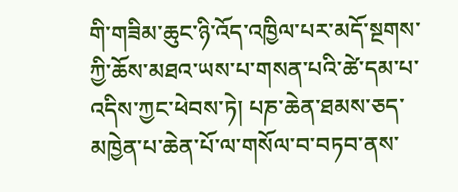གི་གཟིམ་ཆུང་ཉི་འོད་འཁྱིལ་པར་མདོ་སྔགས་ཀྱི་ཆོས་མཐའ་ཡས་པ་གསན་པའི་ཚེ་དམ་པ་འདིས་ཀྱང་ཕེབས་ཏེ། པཎ་ཆེན་ཐམས་ཅད་མཁྱེན་པ་ཆེན་པོ་ལ་གསོལ་བ་བཏབ་ནས་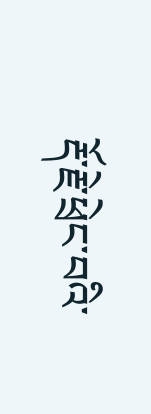རྡོ་རྗེ་ཕྲེང་བའི་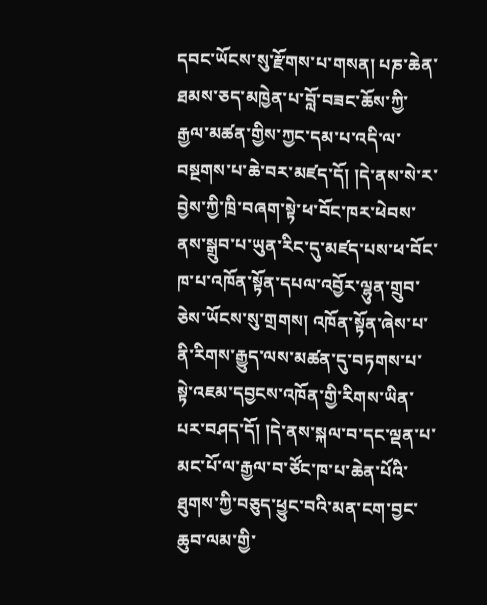དབང་ཡོངས་སུ་རྫོགས་པ་གསན། པཎ་ཆེན་ཐམས་ཅད་མཁྱེན་པ་བློ་བཟང་ཆོས་ཀྱི་རྒྱལ་མཚན་གྱིས་ཀྱང་དམ་པ་འདི་ལ་བསྔགས་པ་ཆེ་བར་མཛད་དོ། །དེ་ནས་སེ་ར་བྱེས་ཀྱི་ཁྲི་བཞག་སྟེ་ཕ་བོང་ཁར་ཕེབས་ནས་སྒྲུབ་པ་ཡུན་རིང་དུ་མཛད་པས་ཕ་བོང་ཁ་པ་འཁོན་སྟོན་དཔལ་འབྱོར་ལྷུན་གྲུབ་ཅེས་ཡོངས་སུ་གྲགས། འཁོན་སྟོན་ཞེས་པ་ནི་རིགས་རྒྱུད་ལས་མཚན་དུ་བཏགས་པ་སྟེ་འཇམ་དབྱངས་འཁོན་གྱི་རིགས་ཡིན་པར་བཤད་དོ། །དེ་ནས་སྐལ་བ་དང་ལྡན་པ་མང་པོ་ལ་རྒྱལ་བ་ཙོང་ཁ་པ་ཆེན་པོའི་ཐུགས་ཀྱི་བཅུད་ཕྱུང་བའི་མན་ངག་བྱང་ཆུབ་ལམ་གྱི་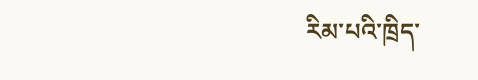རིམ་པའི་ཁྲིད་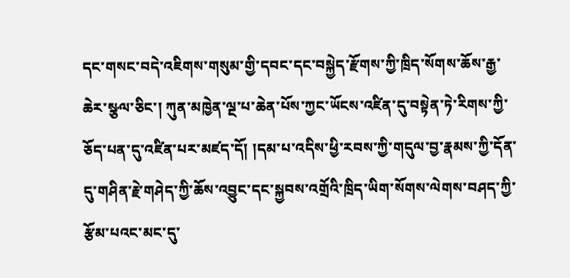དང་གསང་བདེ་འཇིགས་གསུམ་གྱི་དབང་དང་བསྐྱེད་རྫོགས་ཀྱི་ཁྲིད་སོགས་ཆོས་རྒྱ་ཆེར་སྩལ་ཅིང་། ཀུན་མཁྱེན་ལྔ་པ་ཆེན་པོས་ཀྱང་ཡོངས་འཛིན་དུ་བསྟེན་ཏེ་རིགས་ཀྱི་ཅོད་པན་དུ་འཛིན་པར་མཛད་དོ། །དམ་པ་འདིས་ཕྱི་རབས་ཀྱི་གདུལ་བྱ་རྣམས་ཀྱི་དོན་དུ་གཤིན་རྗེ་གཤེད་ཀྱི་ཆོས་འབྱུང་དང་སྐྱབས་འགྲོའི་ཁྲིད་ཡིག་སོགས་ལེགས་བཤད་ཀྱི་རྩོམ་པའང་མང་དུ་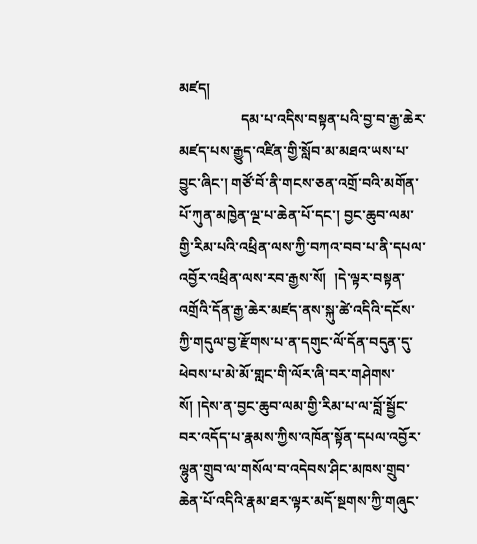མཛད།
                 དམ་པ་འདིས་བསྟན་པའི་བྱ་བ་རྒྱ་ཆེར་མཛད་པས་རྒྱུད་འཛིན་གྱི་སློབ་མ་མཐའ་ཡས་པ་བྱུང་ཞིང་། གཙོ་བོ་ནི་གངས་ཅན་འགྲོ་བའི་མགོན་པོ་ཀུན་མཁྱེན་ལྔ་པ་ཆེན་པོ་དང་། བྱང་ཆུབ་ལམ་གྱི་རིམ་པའི་འཕྲིན་ལས་ཀྱི་བཀའ་བབ་པ་ནི་དཔལ་འབྱོར་འཕྲིན་ལས་རབ་རྒྱས་སོ།  །དེ་ལྟར་བསྟན་འགྲོའི་དོན་རྒྱ་ཆེར་མཛད་ནས་སྐུ་ཚེ་འདིའི་དངོས་ཀྱི་གདུལ་བྱ་རྫོགས་པ་ན་དགུང་ལོ་དོན་བདུན་དུ་ཕེབས་པ་མེ་མོ་གླང་གི་ལོར་ཞི་བར་གཤེགས་སོ། །དེས་ན་བྱང་ཆུབ་ལམ་གྱི་རིམ་པ་ལ་བློ་སྦྱོང་བར་འདོད་པ་རྣམས་ཀྱིས་འཁོན་སྟོན་དཔལ་འབྱོར་ལྷུན་གྲུབ་ལ་གསོལ་བ་འདེབས་ཤིང་མཁས་གྲུབ་ཆེན་པོ་འདིའི་རྣམ་ཐར་ལྟར་མདོ་སྔགས་ཀྱི་གཞུང་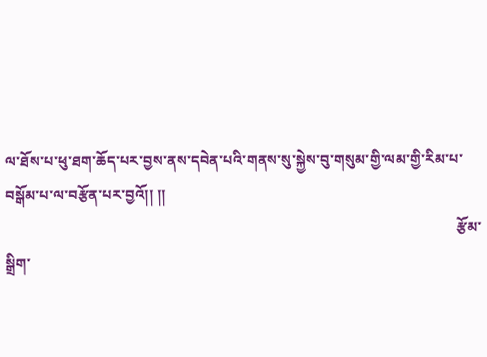ལ་ཐོས་པ་ཕུ་ཐག་ཆོད་པར་བྱས་ནས་དབེན་པའི་གནས་སུ་སྐྱེས་བུ་གསུམ་གྱི་ལམ་གྱི་རིམ་པ་བསྒོམ་པ་ལ་བརྩོན་པར་བྱའོ།། །།
                                                                                                                            རྩོམ་སྒྲིག་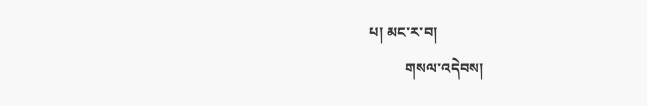པ། མང་ར་བ།
          གསལ་འདེབས།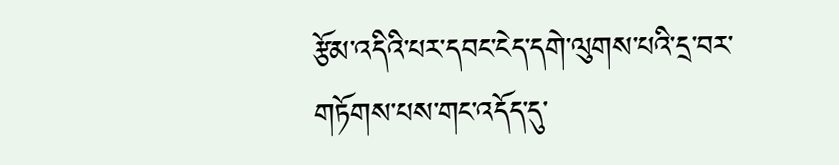རྩོམ་འདིའི་པར་དབང་ངེད་དགེ་ལུགས་པའི་དྲ་བར་གཏོགས་པས་གང་འདོད་དུ་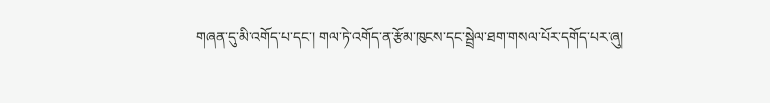གཞན་དུ་མི་འགོད་པ་དང་། གལ་ཏེ་འགོད་ན་རྩོམ་ཁུངས་དང་སྦྲེལ་ཐག་གསལ་པོར་དགོད་པར་ཞུ།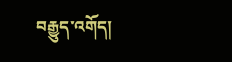བརྒྱུད་འགོད།